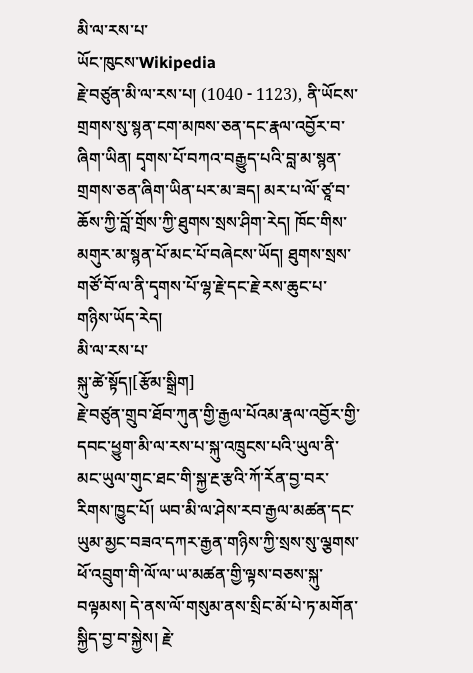མི་ལ་རས་པ་
ཡོང་ཁུངས་Wikipedia
རྗེ་བཙུན་མི་ལ་རས་པ། (1040 - 1123), ནི་ཡོངས་གྲགས་སུ་སྙན་ངག་མཁས་ཅན་དང་རྣལ་འབྱོར་བ་ཞིག་ཡིན། དྭགས་པོ་བཀའ་བརྒྱུད་པའི་བླ་མ་སྙན་གྲགས་ཅན་ཞིག་ཡིན་པར་མ་ཟད། མར་པ་ལོ་ཙཱ་བ་ཆོས་ཀྱི་བློ་གྲོས་ཀྱི་ཐུགས་སྲས་ཤིག་རེད། ཁོང་གིས་མགུར་མ་སྙན་པོ་མང་པོ་བཞེངས་ཡོད། ཐུགས་སྲས་གཙོ་བོ་ལ་ནི་དྭགས་པོ་ལྷ་རྗེ་དང་རྗེ་རས་ཆུང་པ་གཉིས་ཡོད་རེད།
མི་ལ་རས་པ་
སྐུ་ཚེ་སྟོད།[རྩོམ་སྒྲིག]
རྗེ་བཙུན་གྲུབ་ཐོབ་ཀུན་གྱི་རྒྱལ་པོའམ་རྣལ་འབྱོར་གྱི་དབང་ཕྱུག་མི་ལ་རས་པ་སྐུ་འཁྲུངས་པའི་ཡུལ་ནི་མང་ཡུལ་གུང་ཐང་གི་སྐྱ་རྔ་རྩའི་ཀོ་རོན་བྱ་བར་རིགས་ཁྱུང་པོ། ཡབ་མི་ལ་ཤེས་རབ་རྒྱལ་མཚན་དང་ཡུམ་མྱང་བཟའ་དཀར་རྒྱན་གཉིས་ཀྱི་སྲས་སུ་ལྕགས་ཕོ་འབྲུག་གི་ལོ་ལ་ཡ་མཚན་གྱི་ལྟས་བཅས་སྐུ་བལྟམས། དེ་ནས་ལོ་གསུམ་ནས་སྲིང་མོ་པེ་ཏ་མགོན་སྐྱིད་བྱ་བ་སྐྱེས། རྗེ་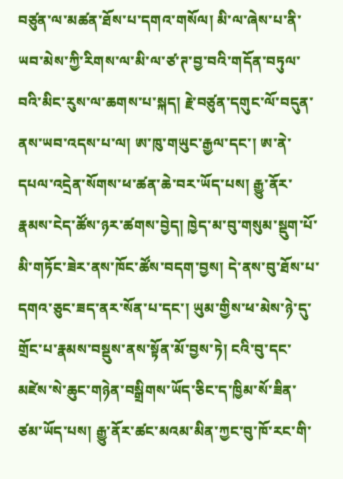བཙུན་ལ་མཚན་ཐོས་པ་དགའ་གསོལ། མི་ལ་ཞེས་པ་ནི་ཡབ་མེས་ཀྱི་རིགས་ལ་མི་ལ་ཙ་ཊ་བྱ་བའི་གདོན་བཏུལ་བའི་མིང་རུས་ལ་ཆགས་པ་སྐད། རྗེ་བཙུན་དགུང་ལོ་བདུན་ནས་ཡབ་འདས་པ་ལ། ཨ་ཁུ་གཡུང་རྒྱལ་དང་། ཨ་ནེ་དཔལ་འདྲེན་སོགས་ཕ་ཚན་ཆེ་བར་ཡོད་པས། རྒྱུ་ནོར་རྣམས་ངེད་ཚོས་ཉར་ཚགས་བྱེད། ཁྱེད་མ་བུ་གསུམ་སྡུག་པོ་མི་གཏོང་ཟེར་ནས་ཁོང་ཚོས་བདག་བྱས། དེ་ནས་བུ་ཐོས་པ་དགའ་ཅུང་ཟད་ནར་སོན་པ་དང་། ཡུམ་གྱིས་ཕ་མེས་ཉེ་དུ་གྲོང་པ་རྣམས་བསྡུས་ནས་སྟོན་མོ་བྱས་ཏེ། ངའི་བུ་དང་མཛེས་སེ་ཆུང་གཉེན་བསྒྲིགས་ཡོད་ཅིང་ད་ཁྱིམ་སོ་ཟིན་ཙམ་ཡོད་པས། རྒྱུ་ནོར་ཚང་མའམ་མིན་ཀྱང་བུ་ཁོ་རང་གི་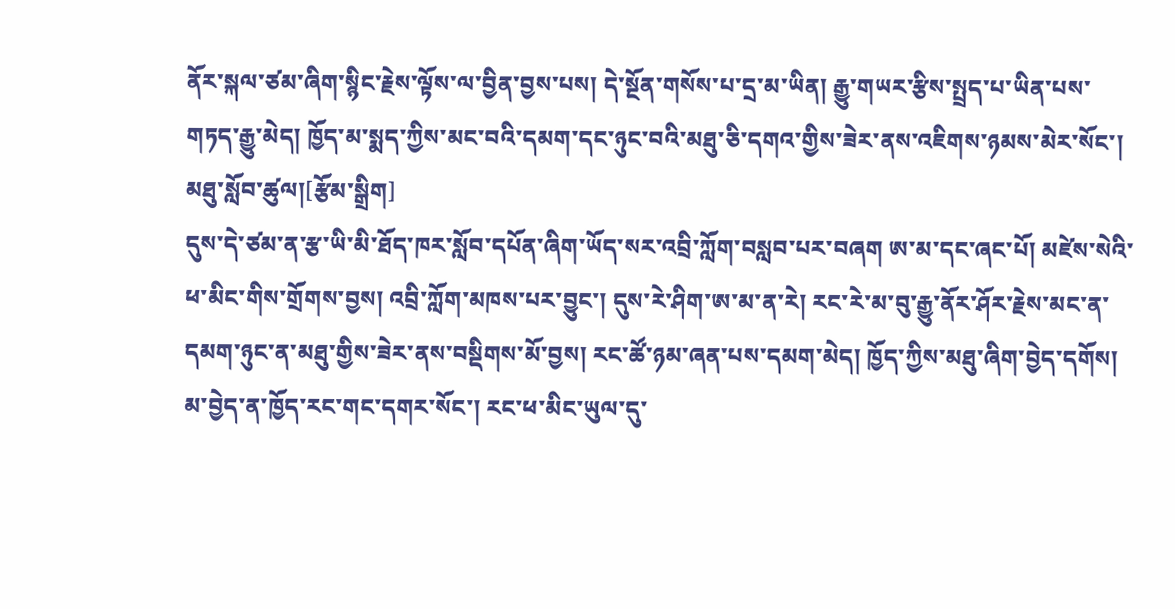ནོར་སྐལ་ཙམ་ཞིག་སྙིང་རྗེས་ལྟོས་ལ་བྱིན་བྱས་པས། དེ་སྔོན་གསོས་པ་དྲ་མ་ཡིན། རྒྱུ་གཡར་རྩིས་སྤྲད་པ་ཡིན་པས་གཏད་རྒྱུ་མེད། ཁྱོད་མ་སྨད་ཀྱིས་མང་བའི་དམག་དང་ཉུང་བའི་མཐུ་ཅི་དགའ་གྱིས་ཟེར་ནས་འཇིགས་ཉམས་མེར་སོང་།
མཐུ་སློབ་ཚུལ།[རྩོམ་སྒྲིག]
དུས་དེ་ཙམ་ན་རྩ་ཡི་མི་ཐོད་ཁར་སློབ་དཔོན་ཞིག་ཡོད་སར་འབྲི་ཀློག་བསླབ་པར་བཞག ཨ་མ་དང་ཞང་པོ། མཛེས་སེའི་ཕ་མིང་གིས་གྲོགས་བྱས། འབྲི་ཀློག་མཁས་པར་བྱུང་། དུས་རེ་ཤིག་ཨ་མ་ན་རེ། རང་རེ་མ་བུ་རྒྱུ་ནོར་ཤོར་རྗེས་མང་ན་དམག་ཉུང་ན་མཐུ་གྱིས་ཟེར་ནས་བསྡིགས་མོ་བྱས། རང་ཚོ་ཉམ་ཞན་པས་དམག་མེད། ཁྱོད་ཀྱིས་མཐུ་ཞིག་བྱེད་དགོས། མ་བྱེད་ན་ཁྱོད་རང་གང་དགར་སོང་། རང་ཕ་མིང་ཡུལ་དུ་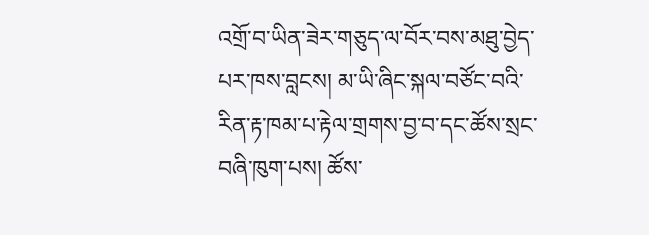འགྲོ་བ་ཡིན་ཟེར་གཅུད་ལ་བོར་བས་མཐུ་བྱེད་པར་ཁས་བླངས། མ་ཡི་ཞིང་སྐལ་བཙོང་བའི་རིན་རྟ་ཁམ་པ་རྟེལ་གྲགས་བྱ་བ་དང་ཚོས་སྲང་བཞི་ཁུག་པས། ཚོས་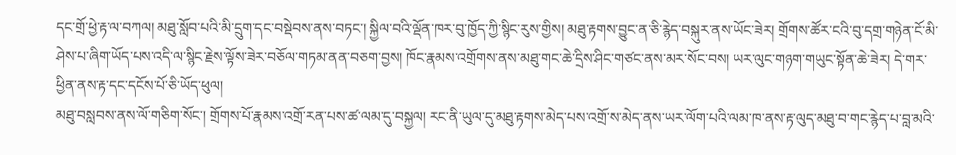དང་གྲོ་ཕྱེ་རྟ་ལ་བཀལ། མཐུ་སློབ་པའི་མི་དྲུག་དང་བསྡེབས་ནས་བཏང་། སྐྱིལ་བའི་ལྡོན་ཁར་བུ་ཁྱོད་ཀྱི་སྙིང་རུས་གྱིས། མཐུ་རྟགས་བྱུང་ན་ཅི་རྙེད་བསྐུར་ནས་ཡོང་ཟེར། གྲོགས་ཚོར་ངའི་བུ་དགྲ་གཉེན་ངོ་མི་ཤེས་པ་ཞིག་ཡོད་པས་འདི་ལ་སྙིང་རྗེས་ལྟོས་ཟེར་བཅོལ་གཏམ་ནན་བཅག་བྱས། ཁོང་རྣམས་འགྲོགས་ནས་མཐུ་གང་ཆེ་དྲིས་ཤིང་གཙང་ནས་མར་སོང་བས། ཡར་ལུང་གཉག་གཡུང་སྟོན་ཆེ་ཟེར། དེ་གར་ཕྱིན་ནས་རྟ་དང་དངོས་པོ་ཅི་ཡོད་ཕུལ།
མཐུ་བསླབས་ནས་ལོ་གཅིག་སོང་། གྲོགས་པོ་རྣམས་འགྲོ་རན་པས་ཚ་ལམ་དུ་བསྐྱལ། རང་ནི་ཡུལ་དུ་མཐུ་རྟགས་མེད་པས་འགྲོ་ས་མེད་ནས་ཡར་ལོག་པའི་ལམ་ཁ་ནས་རྟ་ལུད་མཐུ་བ་གང་རྙེད་པ་བླ་མའི་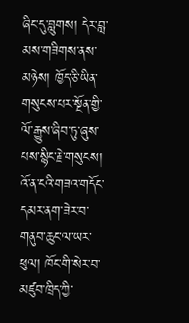ཞིང་དུ་བླུགས། དེར་བླ་མས་གཟིགས་ནས་མཉེས། ཁྱོད་ཅི་ཡིན་གསུངས་པར་སྔོན་གྱི་ལོ་རྒྱུས་ཞིབ་ཏུ་ཞུས་པས་སྙིང་རྗེ་གསུངས། འོ་ན་ངའི་གཟའ་གདོང་དམར་ནག་ཟེར་བ་གནུབ་ཆུང་ལ་ཡར་ཕུལ། ཁོང་གི་སེར་བ་མཛུབ་ཁྲིད་ཀྱི་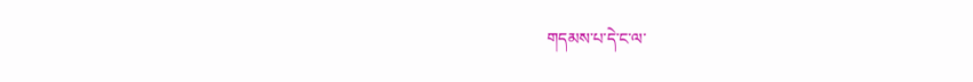གདམས་པ་དེ་ང་ལ་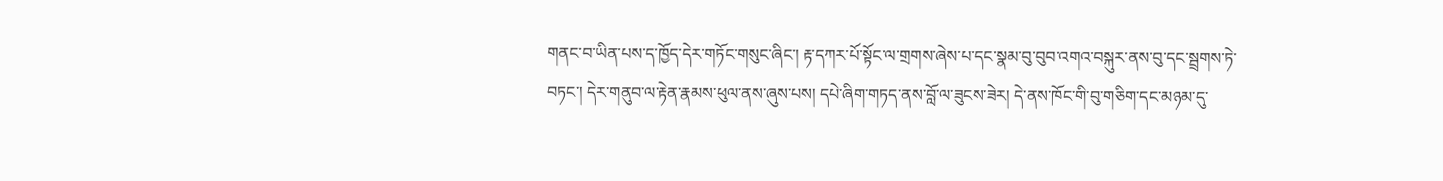གནང་བ་ཡིན་པས་ད་ཁྱོད་དེར་གཏོང་གསུང་ཞིང་། རྟ་དཀར་པོ་སྟོང་ལ་གྲགས་ཞེས་པ་དང་སྣམ་བུ་བུབ་འགའ་བསྐུར་ནས་བུ་དང་སྦྲགས་ཏེ་བཏང་། དེར་གནུབ་ལ་རྟེན་རྣམས་ཕུལ་ནས་ཞུས་པས། དཔེ་ཞིག་གཏད་ནས་བློ་ལ་ཟུངས་ཟེར། དེ་ནས་ཁོང་གི་བུ་གཅིག་དང་མཉམ་དུ་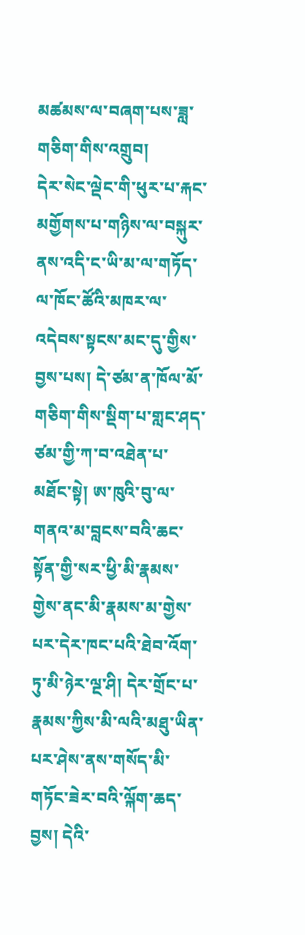མཚམས་ལ་བཞག་པས་ཟླ་གཅིག་གིས་འགྲུབ།
དེར་སེང་ལྡེང་གི་ཕུར་པ་རྐང་མགྱོགས་པ་གཉིས་ལ་བསྐུར་ནས་འདི་ང་ཡི་མ་ལ་གཏོད་ལ་ཁོང་ཚོའི་མཁར་ལ་འདེབས་སྟངས་མང་དུ་གྱིས་བྱས་པས། དེ་ཙམ་ན་ཁོལ་མོ་གཅིག་གིས་སྡིག་པ་གླང་ཤད་ཙམ་གྱི་ཀ་བ་འཐེན་པ་མཐོང་སྟེ། ཨ་ཁུའི་བུ་ལ་གནའ་མ་བླངས་བའི་ཆང་སྟོན་གྱི་སར་ཕྱི་མི་རྣམས་གྱེས་ནང་མི་རྣམས་མ་གྱེས་པར་དེར་ཁང་པའི་ཐེབ་འོག་ཏུ་མི་ཉེར་ལྔ་ཤི། དེར་གྲོང་པ་རྣམས་ཀྱིས་མི་ལའི་མཐུ་ཡིན་པར་ཤེས་ནས་གསོད་མི་གཏོང་ཟེར་བའི་ལྐོག་ཆད་བྱས། དེའི་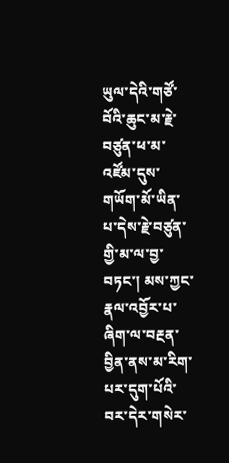ཡུལ་དེའི་གཙོ་བོའི་ཆུང་མ་རྗེ་བཙུན་ཕ་མ་འཛོམ་དུས་གཡོག་མོ་ཡིན་པ་དེས་རྗེ་བཙུན་གྱི་མ་ལ་བྱ་བཏང་། མས་ཀྱང་རྣལ་འབྱོར་པ་ཞིག་ལ་བརྔན་བྱིན་ནས་མ་རིག་པར་དུག་པོའི་བར་དེར་གསེར་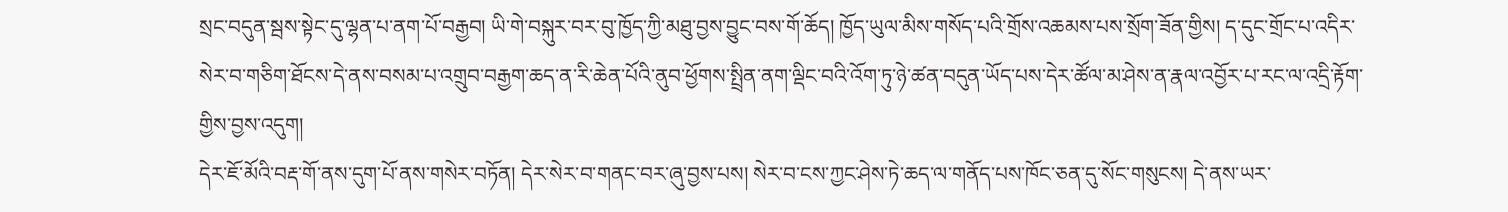སྲང་བདུན་སྦས་སྟེང་དུ་ལྷན་པ་ནག་པོ་བརྒྱབ། ཡི་གེ་བསྐུར་བར་བུ་ཁྱོད་ཀྱི་མཐུ་བྱས་བྱུང་བས་གོ་ཆོད། ཁྱོད་ཡུལ་མིས་གསོད་པའི་གྲོས་འཆམས་པས་སྲོག་ཟོན་གྱིས། ད་དུང་གྲོང་པ་འདིར་སེར་བ་གཅིག་ཐོངས་དེ་ནས་བསམ་པ་འགྲུབ་བརྒྱག་ཆད་ན་རི་ཆེན་པོའི་ནུབ་ཕྱོགས་སྤྲིན་ནག་ལྡིང་བའི་འོག་ཏུ་ཉེ་ཚན་བདུན་ཡོད་པས་དེར་ཚོལ་མ་ཤེས་ན་རྣལ་འབྱོར་པ་རང་ལ་འདྲི་རྟོག་གྱིས་བྱས་འདུག།
དེར་ཇོ་མོའི་བརྡ་གོ་ནས་དུག་པོ་ནས་གསེར་བཏོན། དེར་སེར་བ་གནང་བར་ཞུ་བྱས་པས། སེར་བ་ངས་ཀྱང་ཤེས་ཏེ་ཆད་ལ་གནོད་པས་ཁོང་ཅན་དུ་སོང་གསུངས། དེ་ནས་ཡར་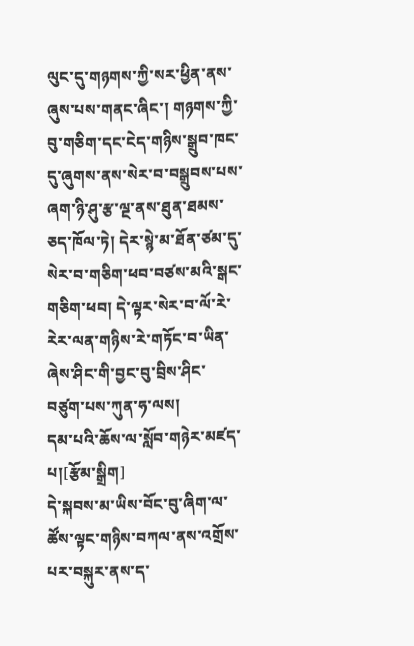ལུང་དུ་གཉགས་ཀྱི་སར་ཕྱིན་ནས་ཞུས་པས་གནང་ཞིང་། གཉགས་ཀྱི་བུ་གཅིག་དང་ངེད་གཉིས་སྒྲུབ་ཁང་དུ་ཞུགས་ནས་སེར་བ་བསྒྲུབས་པས་ཞག་ཉི་ཤུ་རྩ་ལྔ་ནས་ཐུན་ཐམས་ཅད་ཁོལ་ཏེ། དེར་སྙེ་མ་ཐོན་ཙམ་དུ་སེར་བ་གཅིག་ཕབ་བཙས་མའི་སྒང་གཅིག་ཕབ། དེ་ལྟར་སེར་བ་ལོ་རེ་རེར་ལན་གཉིས་རེ་གཏོང་བ་ཡིན་ཞེས་ཤིང་གི་བྱང་བུ་བྲིས་ཤིང་བཙུག་པས་ཀུན་ཧ་ལས།
དམ་པའི་ཆོས་ལ་སློབ་གཉེར་མཛད་པ།[རྩོམ་སྒྲིག]
དེ་སྐབས་མ་ཡིས་བོང་བུ་ཞིག་ལ་ཚོས་ལྟང་གཉིས་བཀལ་ནས་འགྲོས་པར་བསྐུར་ནས་ད་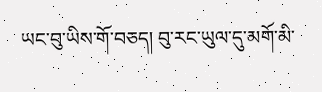ཡང་བུ་ཡིས་གོ་བཅད། བུ་རང་ཡུལ་དུ་མགོ་མི་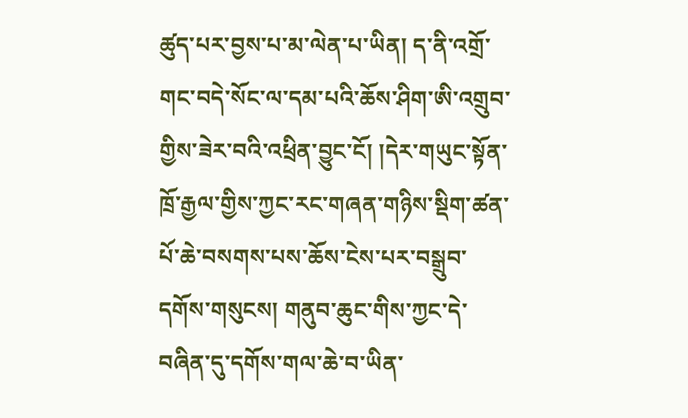ཚུད་པར་བྱས་པ་མ་ལེན་པ་ཡིན། ད་ནི་འགྲོ་གང་བདེ་སོང་ལ་དམ་པའི་ཆོས་ཤིག་ཨི་འགྲུབ་གྱིས་ཟེར་བའི་འཕྲིན་བྱུང་ངོ། །དེར་གཡུང་སྟོན་ཁྲོ་རྒྱལ་གྱིས་ཀྱང་རང་གཞན་གཉིས་སྡིག་ཚན་པོ་ཆེ་བསགས་པས་ཆོས་ངེས་པར་བསྒྲུབ་དགོས་གསུངས། གནུབ་ཆུང་གིས་ཀྱང་དེ་བཞིན་དུ་དགོས་གལ་ཆེ་བ་ཡིན་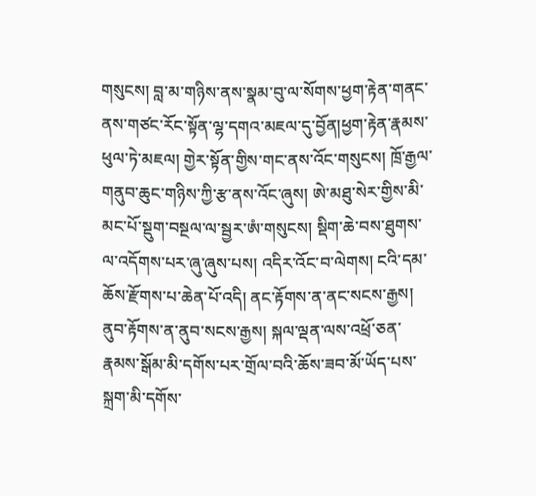གསུངས། བླ་མ་གཉིས་ནས་སྣམ་བུ་ལ་སོགས་ཕྱག་རྟེན་གནང་ནས་གཙང་རོང་སྟོན་ལྷ་དགའ་མཇལ་དུ་བྱོན།ཕྱག་རྟེན་རྣམས་ཕུལ་ཏེ་མཇལ། གྱེར་སྟོན་གྱིས་གང་ནས་འོང་གསུངས། ཁྲོ་རྒྱལ་གནུབ་ཆུང་གཉིས་ཀྱི་རྩ་ནས་འོང་ཞུས། ཨེ་མཐུ་སེར་གྱིས་མི་མང་པོ་སྡུག་བསྔལ་ལ་སྦྱར་ཨཾ་གསུངས། སྡིག་ཆེ་བས་ཐུགས་ལ་འདོགས་པར་ཞུ་ཞུས་པས། འདིར་འོང་བ་ལེགས། ངའི་དམ་ཆོས་རྫོགས་པ་ཆེན་པོ་འདི། ནང་རྟོགས་ན་ནང་སངས་རྒྱས། ནུབ་རྟོགས་ན་ནུབ་སངས་རྒྱས། སྐལ་ལྡན་ལས་འཕྲོ་ཅན་རྣམས་སྒོམ་མི་དགོས་པར་གྲོལ་བའི་ཆོས་ཟབ་མོ་ཡོད་པས་སྐྲག་མི་དགོས་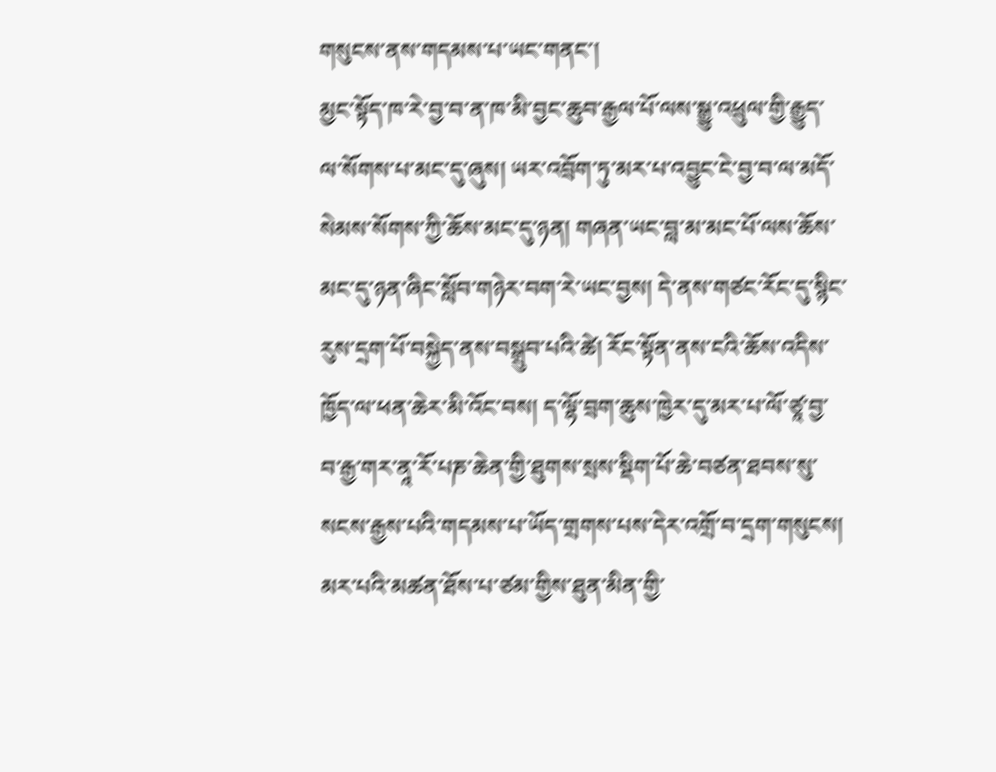གསུངས་ནས་གདམས་པ་ཡང་གནང་།
མྱང་སྟོད་ཁ་རེ་བྱ་བ་ན་ཁ་མི་བྱང་ཆུབ་རྒྱལ་པོ་ལས་སྒྱུ་འཕྲུལ་གྱི་རྒྱུད་ལ་སོགས་པ་མང་དུ་ཞུས། ཡར་འབྲོག་ཏུ་མར་པ་འབྱུང་ངེ་བྱ་བ་ལ་མདོ་སེམས་སོགས་ཀྱི་ཆོས་མང་དུ་ཉན། གཞན་ཡང་བླ་མ་མང་པོ་ལས་ཆོས་མང་དུ་ཉན་ཞིང་སློབ་གཉེར་བག་རེ་ཡང་བྱས། དེ་ནས་གཙང་རོང་དུ་སྙིང་རུས་དྲག་པོ་བསྐྱེད་ནས་བསྒྲུབ་པའི་ཚེ། རོང་སྟོན་ནས་ངའི་ཆོས་འདིས་ཁྱོད་ལ་ཕན་ཆེར་མི་འོང་བས། ད་ལྷོ་བྲག་ཆུས་ཁྱེར་དུ་མར་པ་ལོ་ཙཱ་བྱ་བ་རྒྱ་གར་ནཱ་རོ་པཎ་ཆེན་གྱི་ཐུགས་སྲས་སྡིག་པོ་ཆེ་བཙན་ཐབས་སུ་སངས་རྒྱས་པའི་གདམས་པ་ཡོད་གྲགས་པས་དེར་འགྲོ་བ་དྲག་གསུངས། མར་པའི་མཚན་ཐོས་པ་ཙམ་གྱིས་ཐུན་མིན་གྱི་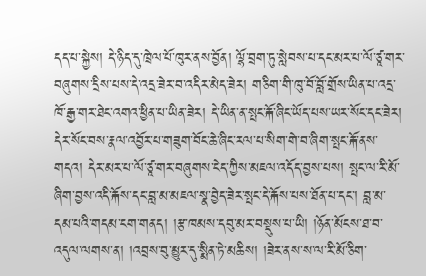དད་པ་སྐྱེས། དེ་ཉིད་དུ་ཁྲེལ་པོ་ཁུར་ནས་བྱོན། ལྷོ་བྲག་ཏུ་སླེབས་པ་དང་མར་པ་ལོ་ཙཱ་གར་བཞུགས་དྲིས་པས་དེ་འདྲ་ཟེར་བ་འདིར་མེད་ཟེར། གཅིག་གི་ཁུ་བོ་བློ་གྲོས་ཡིན་པ་འདྲ་ཁོ་རྒྱ་གར་ཐེང་འགའ་ཕྱིན་པ་ཡིན་ཟེར། དེ་ཡིན་ན་སྤང་རྐོ་ཞིང་ཡོད་པས་ཡར་སོང་དང་ཟེར། དེར་སོང་བས་རྣལ་འབྱོར་པ་གཟུག་བོང་ཆེ་ཞིང་རལ་པ་སིག་གེ་བ་ཞིག་སྤང་རྐོ་ནས་གདའ། དེར་མར་པ་ལོ་ཙཱ་གར་བཞུགས་ངེད་ཀྱིས་མཇལ་འདོད་བྱས་པས། སྤང་ལ་རི་མོ་ཞིག་བྱས་འདི་རྐོས་དང་བླ་མ་མཇལ་སྣ་བྱེད་ཟེར་སྤང་དེ་རྐོས་པས་ཐོན་པ་དང་། བླ་མ་དམ་པའི་གདམ་ངག་གནད། །རྩ་ཁམས་དབུ་མར་བསྡུས་པ་ཡི། །ཉོན་མོངས་ཐ་བ་འདུལ་ལགས་ན། །འབྲས་བུ་མྱུར་དུ་སྨིན་ཏེ་མཆིས། །ཟེར་ནས་ས་ལ་རི་མོ་ཅིག་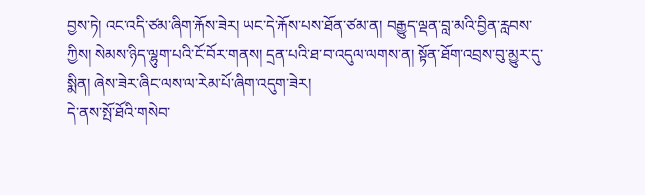བྱས་ཏེ། འང་འདི་ཙམ་ཞིག་རྐོས་ཟེར། ཡང་དེ་རྐོས་པས་ཐོན་ཙམ་ན། བརྒྱུད་ལྡན་བླ་མའི་བྱིན་རླབས་ཀྱིས། སེམས་ཉིད་ལྷུག་པའི་ངོ་བོར་གནས། དྲན་པའི་ཐ་བ་འདུལ་ལགས་ན། སྟོན་ཐོག་འབྲས་བུ་མྱུར་དུ་སྨིན། ཞེས་ཟེར་ཞིང་ལས་ལ་རེམ་པོ་ཞིག་འདུག་ཟེར།
དེ་ནས་སྤོ་ཐོའི་གསེབ་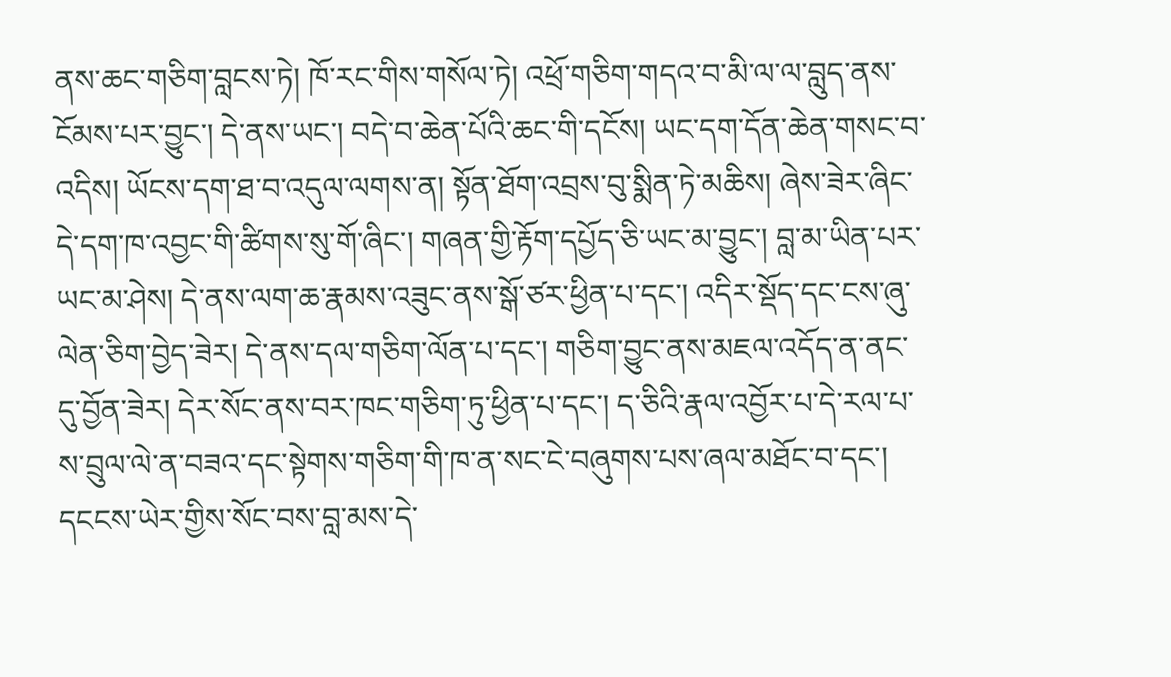ནས་ཆང་གཅིག་བླངས་ཏེ། ཁོ་རང་གིས་གསོལ་ཏེ། འཕྲོ་གཅིག་གདའ་བ་མི་ལ་ལ་བླུད་ནས་ངོམས་པར་བྱུང་། དེ་ནས་ཡང་། བདེ་བ་ཆེན་པོའི་ཆང་གི་དངོས། ཡང་དག་དོན་ཆེན་གསང་བ་འདིས། ཡོངས་དག་ཐ་བ་འདུལ་ལགས་ན། སྟོན་ཐོག་འབྲས་བུ་སྨིན་ཏེ་མཆིས། ཞེས་ཟེར་ཞིང་དེ་དག་ཁ་འབྱང་གི་ཚིགས་སུ་གོ་ཞིང་། གཞན་གྱི་རྟོག་དཔྱོད་ཅི་ཡང་མ་བྱུང་། བླ་མ་ཡིན་པར་ཡང་མ་ཤེས། དེ་ནས་ལག་ཆ་རྣམས་འཟུང་ནས་སྒོ་ཙར་ཕྱིན་པ་དང་། འདིར་སྡོད་དང་ངས་ཞུ་ལེན་ཅིག་བྱེད་ཟེར། དེ་ནས་དལ་གཅིག་ལོན་པ་དང་། གཅིག་བྱུང་ནས་མཇལ་འདོད་ན་ནང་དུ་བྱོན་ཟེར། དེར་སོང་ནས་བར་ཁང་གཅིག་ཏུ་ཕྱིན་པ་དང་། ད་ཅིའི་རྣལ་འབྱོར་པ་དེ་རལ་པ་ས་བྲུལ་ལེ་ན་བཟའ་དང་སྟེགས་གཅིག་གི་ཁ་ན་སང་ངེ་བཞུགས་པས་ཞལ་མཐོང་བ་དང་། དངངས་ཡེར་གྱིས་སོང་བས་བླ་མས་དེ་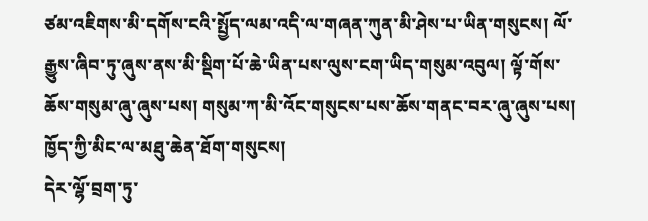ཙམ་འཇིགས་མི་དགོས་ངའི་སྤྱོད་ལམ་འདི་ལ་གཞན་ཀུན་མི་ཤེས་པ་ཡིན་གསུངས། ལོ་རྒྱུས་ཞིབ་ཏུ་ཞུས་ནས་མི་སྡིག་པོ་ཆེ་ཡིན་པས་ལུས་ངག་ཡིད་གསུམ་འབུལ། ལྟོ་གོས་ཆོས་གསུམ་ཞུ་ཞུས་པས། གསུམ་ཀ་མི་འོང་གསུངས་པས་ཆོས་གནང་བར་ཞུ་ཞུས་པས། ཁྱོད་ཀྱི་མིང་ལ་མཐུ་ཆེན་ཐོག་གསུངས།
དེར་ལྷོ་བྲག་ཏུ་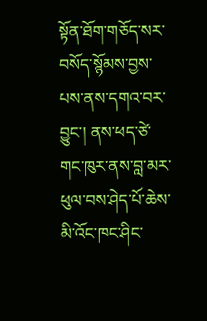སྟོན་ཐོག་གཅོད་སར་བསོད་སྙོམས་བྱས་པས་ནས་དགའ་བར་བྱུང་། ནས་ཕད་ཙེ་གང་ཁུར་ནས་བླ་མར་ཕུལ་བས་ཤེད་པོ་ཆེས་མི་འོང་ཁང་ཤིང་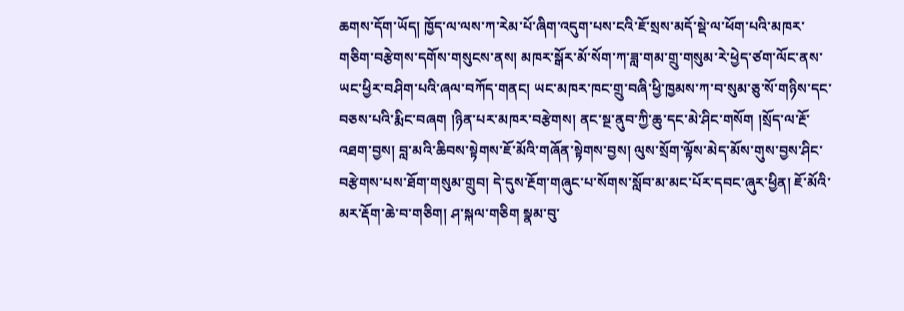ཆགས་དོག་ཡོད། ཁྱོད་ལ་ལས་ཀ་རེམ་པོ་ཞིག་འདུག་པས་ངའི་ཇོ་སྲས་མདོ་སྡེ་ལ་ཕོག་པའི་མཁར་གཅིག་བརྩེགས་དགོས་གསུངས་ནས། མཁར་སྒོར་མོ་སོག་ཀ་ཟླ་གམ་གྲུ་གསུམ་རེ་ཕྱེད་ཙག་ལོང་ནས་ཡང་ཕྱིར་བཤིག་པའི་ཞལ་བཀོད་གནང། ཡང་མཁར་ཁང་གྲུ་བཞི་ཕྱི་ཁྱམས་ཀ་བ་སུམ་ཅུ་སོ་གཉིས་དང་བཅས་པའི་རྨིང་བཞག །ཉིན་པར་མཁར་བརྩེགས། ནང་སྔ་ནུབ་ཀྱི་ཆུ་དང་མེ་ཤིང་གསོག །སྲོད་ལ་རྔོ་འཐག་བྱས། བླ་མའི་ཆིབས་སྟེགས་ཇོ་མོའི་གཞོན་སྟེགས་བྱས། ལུས་སྲོག་ལྟོས་མེད་མོས་གུས་བྱས་ཤིང་བརྩེགས་པས་ཐོག་གསུམ་གྲུབ། དེ་དུས་རྔོག་གཞུང་པ་སོགས་སློབ་མ་མང་པོར་དབང་ཞུར་ཕྱིན། ཇོ་མོའི་མར་རྡོག་ཆེ་བ་གཅིག། ཤ་སྐལ་གཅིག སྣམ་བུ་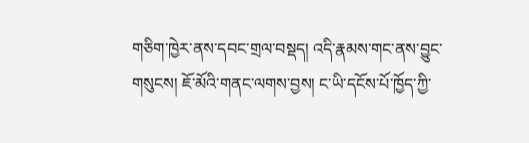གཅིག་ཁྱེར་ནས་དབང་གྲལ་བསྡད། འདི་རྣམས་གང་ནས་བྱུང་གསུངས། ཇོ་མོའི་གནང་ལགས་བྱས། ང་ཡི་དངོས་པོ་ཁྱོད་ཀྱི་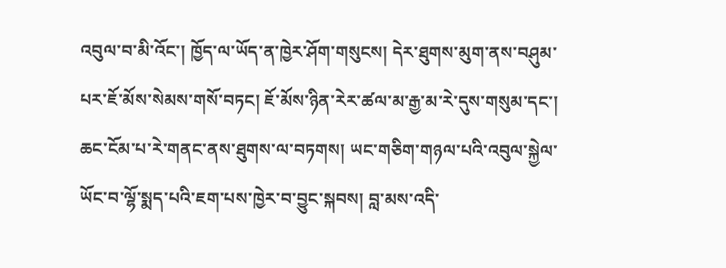འབུལ་བ་མི་འོང་། ཁྱོད་ལ་ཡོད་ན་ཁྱེར་ཤོག་གསུངས། དེར་ཐུགས་མུག་ནས་བཤུམ་པར་ཇོ་མོས་སེམས་གསོ་བཏང། ཇོ་མོས་ཉིན་རེར་ཚལ་མ་རྒྱ་མ་རེ་དུས་གསུམ་དང་། ཆང་ངོམ་པ་རེ་གནང་ནས་ཐུགས་ལ་བཏགས། ཡང་གཅིག་གཉལ་པའི་འབུལ་སྐྱེལ་ཡོང་བ་ལྷོ་སྨད་པའི་ཇག་པས་ཁྱེར་བ་བྱུང་སྐབས། བླ་མས་འདི་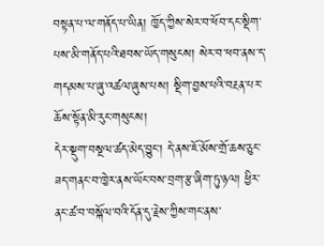བསྟན་པ་ལ་གནོད་པ་ཡིན། ཁྱོད་ཀྱིས་སེར་བ་ཕོབ་དང་སྡིག་པས་མི་གནོད་པའི་ཐབས་ཡོད་གསུངས། སེར་བ་ཕབ་ནས་ད་གདམས་པ་ཞུ་འཚལ་ཞུས་པས། སྡིག་བྱས་པའི་བརྔན་པར་ཆོས་སྟོན་མི་རུང་གསུངས།
དེར་སྡུག་བསྔལ་ཚད་མེད་བྱུང་། དེ་ནས་ཇོ་མོས་གྲོ་ཆས་ཅུང་ཟད་གནང་བ་ཁྱེར་ནས་ཡོང་བས་བྲག་རྩ་ཞིག་ཏུ་ཉལ། ཕྱིར་ནང་ཚ་བ་བསྐོལ་བའི་དོན་དུ་རྗེས་ཀྱིས་གང་ནས་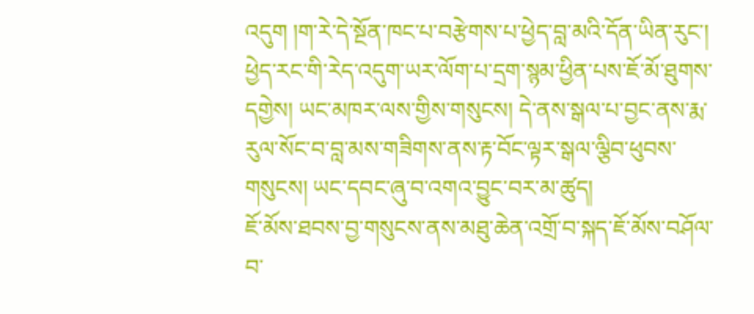འདུག །ག་རེ་དེ་སྔོན་ཁང་པ་བརྩེགས་པ་ཕྱེད་བླ་མའི་དོན་ཡིན་རུང་། ཕྱེད་རང་གི་རེད་འདུག་ཡར་ལོག་པ་དྲག་སྙམ་ཕྱིན་པས་ཇོ་མོ་ཐུགས་དགྱེས། ཡང་མཁར་ལས་གྱིས་གསུངས། དེ་ནས་སྒལ་པ་བྱང་ནས་རྨ་རུལ་སོང་བ་བླ་མས་གཟིགས་ནས་རྟ་བོང་ལྟར་སྒལ་ལྕིབ་ཕུབས་གསུངས། ཡང་དབང་ཞུ་བ་འགའ་བྱུང་བར་མ་ཚུད།
ཇོ་མོས་ཐབས་བྱ་གསུངས་ནས་མཐུ་ཆེན་འགྲོ་བ་སྐད་ཇོ་མོས་བཤོལ་བ་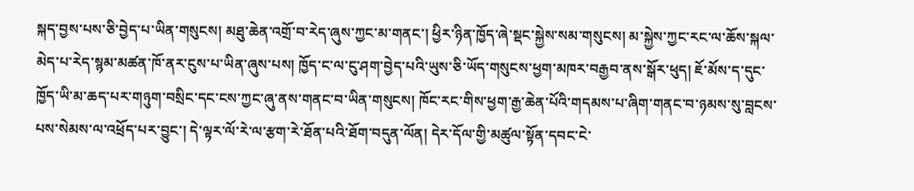སྐད་བྱས་པས་ཅི་བྱེད་པ་ཡིན་གསུངས། མཐུ་ཆེན་འགྲོ་བ་རེད་ཞུས་ཀྱང་མ་གནང་། ཕྱིར་ཉིན་ཁྱོད་ཞེ་སྡང་སྐྱེས་སམ་གསུངས། མ་སྐྱེས་ཀྱང་རང་ལ་ཆོས་སྐལ་མེད་པ་རེད་སྙམ་མཚན་ཁོ་ནར་ངུས་པ་ཡིན་ཞུས་པས། ཁྱོད་ང་ལ་ངུ་ཤག་བྱེད་པའི་ཡུས་ཅི་ཡོད་གསུངས་ཕྱག་མཁར་བརྒྱབ་ནས་སྒོར་ཕུད། ཇོ་མོས་ད་དུང་ཁྱོད་ཡི་མ་ཆད་པར་གཉུག་བསྲིང་དང་ངས་ཀྱང་ཞུ་ནས་གནང་བ་ཡིན་གསུངས། ཁོང་རང་གིས་ཕྱག་རྒྱ་ཆེན་པོའི་གདམས་པ་ཞིག་གནང་བ་ཉམས་སུ་བླངས་པས་སེམས་ལ་འཕྲོད་པར་བྱུང་། དེ་ལྟར་ལོ་རེ་ལ་རྩག་རེ་ཐོན་པའི་ཐོག་བདུན་ལོན། དེར་དོལ་གྱི་མཚུལ་སྟོན་དབང་ངེ་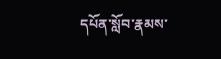དཔོན་སློབ་རྣམས་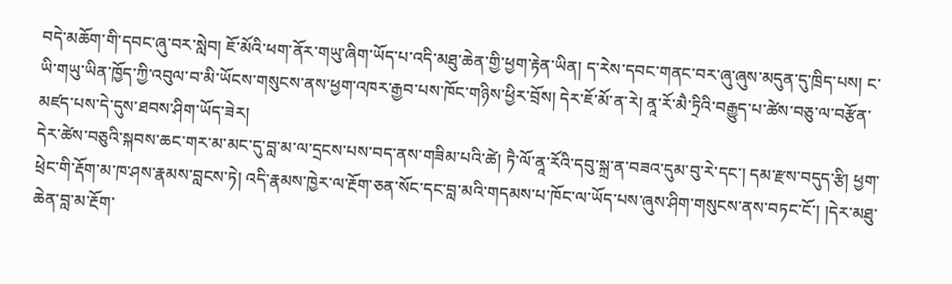བདེ་མཆོག་གི་དབང་ཞུ་བར་སླེབ། ཇོ་མོའི་ཕག་ནོར་གཡུ་ཞིག་ཡོད་པ་འདི་མཐུ་ཆེན་གྱི་ཕྱག་རྟེན་ཡིན། ད་རེས་དབང་གནང་བར་ཞུ་ཞུས་མདུན་དུ་ཁྲིད་པས། ང་ཡི་གཡུ་ཡིན་ཁྱོད་ཀྱི་འབུལ་བ་མི་ཡོངས་གསུངས་ནས་ཕྱག་འཁར་རྒྱབ་པས་ཁོང་གཉིས་ཕྱིར་བྲོས། དེར་ཇོ་མོ་ན་རེ། ནཱ་རོ་མཻ་ཏྲིའི་བརྒྱུད་པ་ཚེས་བཅུ་ལ་བརྩོན་མཛད་པས་དེ་དུས་ཐབས་ཤིག་ཡོད་ཟེར།
དེར་ཚེས་བཅུའི་སྐབས་ཆང་གར་མ་མང་དུ་བླ་མ་ལ་དྲངས་པས་བད་ནས་གཟིམ་པའི་ཚེ། ཏཻ་ལོ་ནཱ་རོའི་དབུ་སྐྲ་ན་བཟའ་དུམ་བུ་རེ་དང་། དམ་རྫས་བདུད་རྩི། ཕྱག་ཕྲེང་གི་རྡོག་མ་ཁ་ཤས་རྣམས་བླངས་ཏེ། འདི་རྣམས་ཁྱེར་ལ་རྔོག་ཅན་སོང་དང་བླ་མའི་གདམས་པ་ཁོང་ལ་ཡོད་པས་ཞུས་ཤིག་གསུངས་ནས་བཏང་ངོ་། །དེར་མཐུ་ཆེན་བླ་མ་རྔོག་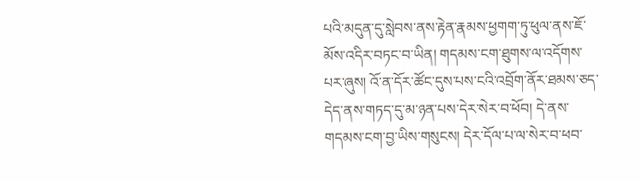པའི་མདུན་དུ་སླེབས་ནས་རྟེན་རྣམས་ཕྱགག་ཏུ་ཕུལ་ནས་ཇོ་མོས་འདིར་བཏང་བ་ཡིན། གདམས་ངག་ཐུགས་ལ་འདོགས་པར་ཞུས། འོ་ན་དོར་ཚོང་དུས་པས་ངའི་འབྲོག་ནོར་ཐམས་ཅད་དེད་ནས་གཏད་དུ་མ་ཉན་པས་དེར་སེར་བ་ཕོབ། དེ་ནས་གདམས་ངག་བྱ་ཡིས་གསུངས། དེར་དོལ་པ་ལ་སེར་བ་ཕབ་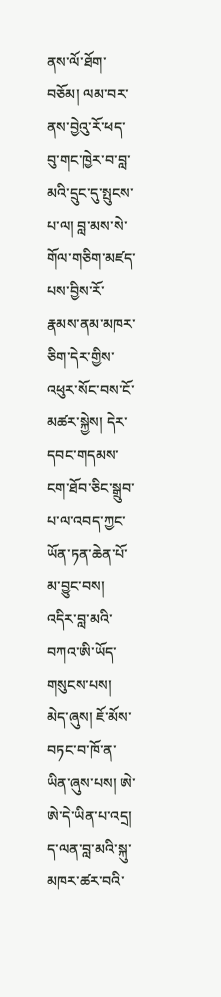ནས་ལོ་ཐོག་བཅོམ། ལམ་བར་ནས་བྱེའུ་རོ་ཕད་བུ་གང་ཁྱེར་བ་བླ་མའི་དྲུང་དུ་སྤུངས་པ་ལ། བླ་མས་སེ་གོལ་གཅིག་མཛད་པས་བྱིས་རོ་རྣམས་ནམ་མཁར་ཅིག་དེར་གྱིས་འཕུར་སོང་བས་ངོ་མཚར་སྐྱེས། དེར་དབང་གདམས་ངག་ཐོབ་ཅིང་སྒྲུབ་པ་ལ་འབད་ཀྱང་ཡོན་ཏན་ཆེན་པོ་མ་བྱུང་བས། འདིར་བླ་མའི་བཀའ་ཨི་ཡོད་གསུངས་པས། མེད་ཞུས། ཇོ་མོས་བཏང་བ་ཁོ་ན་ཡིན་ཞུས་པས། ཨེ་ཨེ་དེ་ཡིན་པ་འདྲ། ད་ལན་བླ་མའི་སྐུ་མཁར་ཚར་བའི་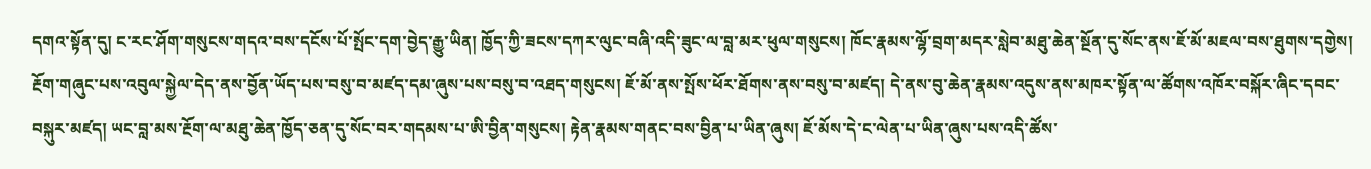དགའ་སྟོན་དུ། ང་རང་ཤོག་གསུངས་གདའ་བས་དངོས་པོ་སྤོང་དག་བྱེད་རྒྱུ་ཡིན། ཁྱོད་ཀྱི་ཟངས་དཀར་ལུང་བཞི་འདི་ཟུང་ལ་བླ་མར་ཕུལ་གསུངས། ཁོང་རྣམས་ལྷོ་བྲག་མདར་སླེབ་མཐུ་ཆེན་སྔོན་དུ་སོང་ནས་ཇོ་མོ་མཇལ་བས་ཐུགས་དགྱེས།
རྔོག་གཞུང་པས་འབུལ་སྐྱེལ་དེད་ནས་བྱོན་ཡོད་པས་བསུ་བ་མཛད་དམ་ཞུས་པས་བསུ་བ་འཐད་གསུངས། ཇོ་མོ་ནས་སྤོས་ཕོར་ཐོགས་ནས་བསུ་བ་མཛད། དེ་ནས་བུ་ཆེན་རྣམས་འདུས་ནས་མཁར་སྟོན་ལ་ཚོགས་འཁོར་བསྐོར་ཞིང་དབང་བསྐུར་མཛད། ཡང་བླ་མས་རྔོག་ལ་མཐུ་ཆེན་ཁྱོད་ཅན་དུ་སོང་བར་གདམས་པ་ཨི་བྱིན་གསུངས། རྟེན་རྣམས་གནང་བས་བྱིན་པ་ཡིན་ཞུས། ཇོ་མོས་དེ་ང་ལེན་པ་ཡིན་ཞུས་པས་འདི་ཚོས་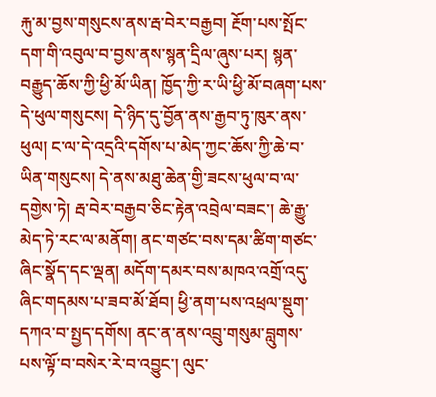རྐུ་མ་བྱས་གསུངས་ནས་རྦ་བེར་བརྒྱབ། རྔོག་པས་སྤོང་དག་གི་འབུལ་བ་བྱས་ནས་སྙན་དྲིལ་ཞུས་པར། སྙན་བརྒྱུད་ཆོས་ཀྱི་ཕྱི་མོ་ཡིན། ཁྱོད་ཀྱི་ར་ཡི་ཕྱི་མོ་བཞག་པས་དེ་ཕུལ་གསུངས། དེ་ཉིད་དུ་བྱོན་ནས་རྒྱབ་ཏུ་ཁུར་ནས་ཕུལ། ང་ལ་དེ་འདྲའི་དགོས་པ་མེད་ཀྱང་ཆོས་ཀྱི་ཆེ་བ་ཡིན་གསུངས། དེ་ནས་མཐུ་ཆེན་གྱི་ཟངས་ཕུལ་བ་ལ་དགྱེས་ཏེ། རྦ་བེར་བརྒྱབ་ཅིང་རྟེན་འབྲེལ་བཟང་། ཆེ་རྒྱུ་མེད་ཏེ་རང་ལ་མནོག། ནང་གཙང་བས་དམ་ཚིག་གཙང་ཞིང་སྣོད་དང་ལྡན། མདོག་དམར་བས་མཁའ་འགྲོ་འདུ་ཞིང་གདམས་པ་ཟབ་མོ་ཐོབ། ཕྱི་ནག་པས་འཕྲལ་སྡུག་དཀའ་བ་སྤྱད་དགོས། ནང་ན་ནས་འབྲུ་གསུམ་བླུགས་པས་ལྟོ་བ་བསེར་རེ་བ་འབྱུང་། ལུང་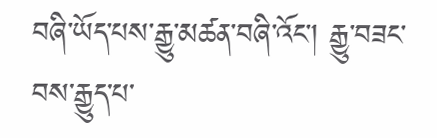བཞི་ཡོད་པས་རྒྱུ་མཚན་བཞི་འོང་། རྒྱུ་བཟང་བས་རྒྱུད་པ་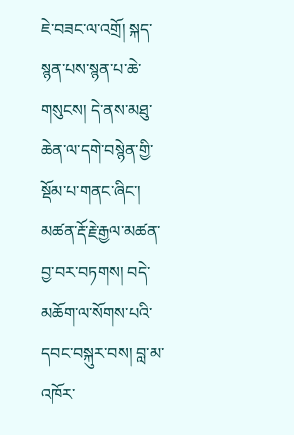ཇེ་བཟང་ལ་འགྲོ། སྐད་སྙན་པས་སྙན་པ་ཆེ་གསུངས། དེ་ནས་མཐུ་ཆེན་ལ་དགེ་བསྙེན་གྱི་སྡོམ་པ་གནང་ཞིང་། མཚན་རྡོ་རྗེ་རྒྱལ་མཚན་བྱ་བར་བཏགས། བདེ་མཆོག་ལ་སོགས་པའི་དབང་བསྐུར་བས། བླ་མ་འཁོར་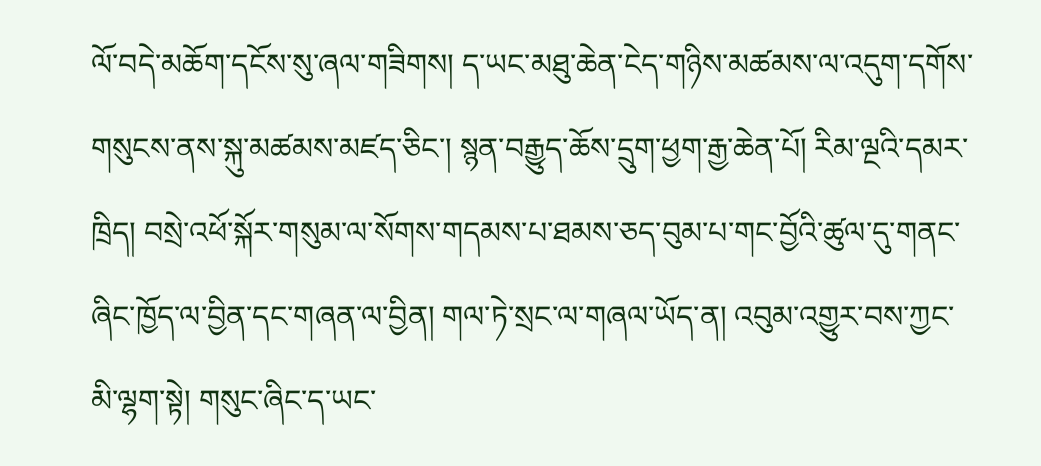ལོ་བདེ་མཆོག་དངོས་སུ་ཞལ་གཟིགས། ད་ཡང་མཐུ་ཆེན་ངེད་གཉིས་མཚམས་ལ་འདུག་དགོས་གསུངས་ནས་སྐུ་མཚམས་མཛད་ཅིང་། སྙན་བརྒྱུད་ཆོས་དྲུག་ཕྱག་རྒྱ་ཆེན་པོ། རིམ་ལྔའི་དམར་ཁྲིད། བསྲེ་འཕོ་སྐོར་གསུམ་ལ་སོགས་གདམས་པ་ཐམས་ཅད་བུམ་པ་གང་བྱོའི་ཚུལ་དུ་གནང་ཞིང་ཁྱོད་ལ་བྱིན་དང་གཞན་ལ་བྱིན། གལ་ཏེ་སྲང་ལ་གཞལ་ཡོད་ན། འབུམ་འགྱུར་བས་ཀྱང་མི་ལྷག་སྟེ། གསུང་ཞིང་ད་ཡང་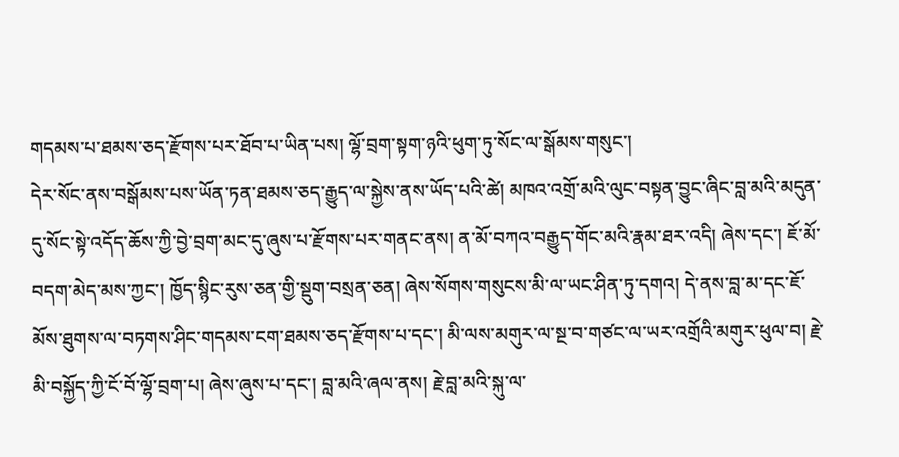གདམས་པ་ཐམས་ཅད་རྫོགས་པར་ཐོབ་པ་ཡིན་པས། ལྷོ་བྲག་སྟག་ཉའི་ཕུག་ཏུ་སོང་ལ་སྒོམས་གསུང་།
དེར་སོང་ནས་བསྒོམས་པས་ཡོན་ཏན་ཐམས་ཅད་རྒྱུད་ལ་སྐྱེས་ནས་ཡོད་པའི་ཚེ། མཁའ་འགྲོ་མའི་ལུང་བསྟན་བྱུང་ཞིང་བླ་མའི་མདུན་དུ་སོང་སྟེ་འདོད་ཆོས་ཀྱི་བྱེ་བྲག་མང་དུ་ཞུས་པ་རྫོགས་པར་གནང་ནས། ན་མོ་བཀའ་བརྒྱུད་གོང་མའི་རྣམ་ཐར་འདི། ཞེས་དང་། ཇོ་མོ་བདག་མེད་མས་ཀྱང་། ཁྱོད་སྙིང་རུས་ཅན་གྱི་སྡུག་བསྲན་ཅན། ཞེས་སོགས་གསུངས་མི་ལ་ཡང་ཤིན་ཏུ་དགའ། དེ་ནས་བླ་མ་དང་ཇོ་མོས་ཐུགས་ལ་བཏགས་ཤིང་གདམས་ངག་ཐམས་ཅད་རྫོགས་པ་དང་། མི་ལས་མགུར་ལ་སྔ་བ་གཙང་ལ་ཡར་འགྲོའི་མགུར་ཕུལ་བ། རྗེ་མི་བསྐྱོད་ཀྱི་ངོ་བོ་ལྷོ་བྲག་པ། ཞེས་ཞུས་པ་དང་། བླ་མའི་ཞལ་ནས། རྗེ་བླ་མའི་སྐུ་ལ་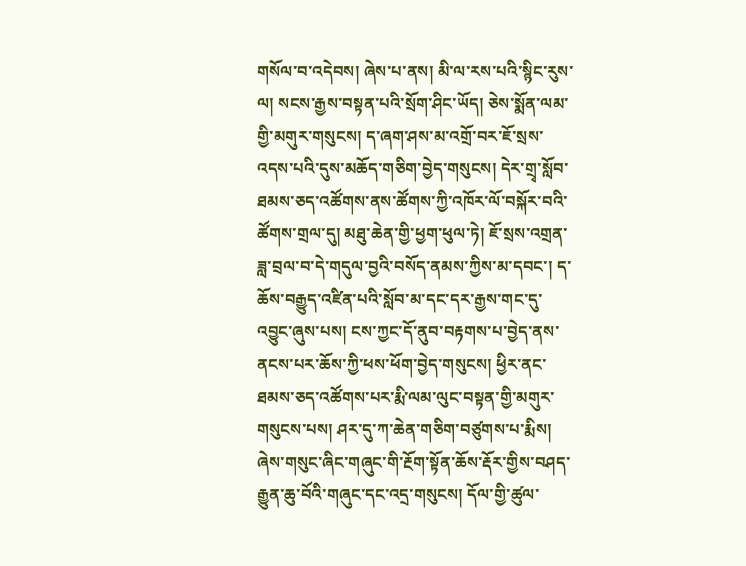གསོལ་བ་འདེབས། ཞེས་པ་ནས། མི་ལ་རས་པའི་སྙིང་རུས་ལ། སངས་རྒྱས་བསྟན་པའི་སྲོག་ཤིང་ཡོད། ཅེས་སྨོན་ལམ་གྱི་མགུར་གསུངས། ད་ཞག་ཤས་མ་འགྲོ་བར་ཇོ་སྲས་འདས་པའི་དུས་མཆོད་གཅིག་བྱེད་གསུངས། དེར་གྲྭ་སློབ་ཐམས་ཅད་འཚོགས་ནས་ཚོགས་ཀྱི་འཁོར་ལོ་བསྐོར་བའི་ཚོགས་གྲལ་དུ། མཐུ་ཆེན་གྱི་ཕྱག་ཕུལ་ཏེ། ཇོ་སྲས་འགྲན་ཟླ་བྲལ་བ་དེ་གདུལ་བྱའི་བསོད་ནམས་ཀྱིས་མ་དབང་། ད་ཆོས་བརྒྱུད་འཛིན་པའི་སློབ་མ་དང་དར་རྒྱས་གང་དུ་འབྱུང་ཞུས་པས། ངས་ཀྱང་དོ་ནུབ་བརྟགས་པ་བྱེད་ནས་ནངས་པར་ཆོས་ཀྱི་ཕས་ཕོག་བྱེད་གསུངས། ཕྱིར་ནང་ཐམས་ཅད་འཚོགས་པར་རྨི་ལམ་ལུང་བསྟན་གྱི་མགུར་གསུངས་པས། ཤར་དུ་ཀ་ཆེན་གཅིག་བཙུགས་པ་རྨིས། ཞེས་གསུང་ཞིང་གཞུང་གི་རྔོག་སྟོན་ཆོས་རྡོར་གྱིས་བཤད་རྒྱུན་ཆུ་བོའི་གཞུང་དང་འདྲ་གསུངས། དོལ་གྱི་ཚུལ་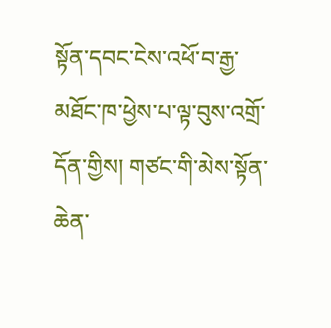སྟོན་དབང་ངེས་འཕོ་བ་རྒྱ་མཐོང་ཁ་ཕྱེས་པ་ལྟ་བུས་འགྲོ་དོན་གྱིས། གཙང་གི་མེས་སྟོན་ཆེན་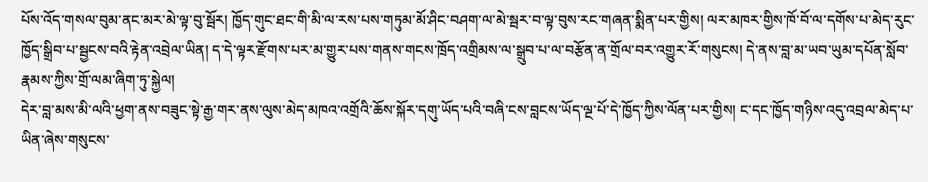པོས་འོད་གསལ་བུམ་ནང་མར་མེ་ལྟ་བུ་སྦོར། ཁྱོད་གུང་ཐང་གི་མི་ལ་རས་པས་གཏུམ་མོ་ཤིང་བཤག་ལ་མེ་སྦར་བ་ལྟ་བུས་རང་གཞན་སྨིན་པར་གྱིས། ལར་མཁར་གྱིས་ཁོ་བོ་ལ་དགོས་པ་མེད་རུང་ཁྱོད་སྒྲིབ་པ་སྦྱངས་བའི་རྟེན་འབྲེལ་ཡིན། ད་དེ་ལྟར་རྫོགས་པར་མ་གྱུར་པས་གནས་གངས་ཁྲོད་འགྲིམས་ལ་སྒྲུབ་པ་ལ་བརྩོན་ན་གྲོལ་བར་འགྱུར་རོ་གསུངས། དེ་ནས་བླ་མ་ཡབ་ཡུམ་དཔོན་སློབ་རྣམས་ཀྱིས་གྲོ་ལམ་ཞིག་ཏུ་སྐྱེལ།
དེར་བླ་མས་མི་ལའི་ཕྱག་ནས་བཟུང་སྟེ་རྒྱ་གར་ནས་ལུས་མེད་མཁའ་འགྲོའི་ཆོས་སྐོར་དགུ་ཡོད་པའི་བཞི་ངས་བླངས་ཡོད་ལྔ་པོ་དེ་ཁྱོད་ཀྱིས་ལོན་པར་གྱིས། ང་དང་ཁྱོད་གཉིས་འདུ་འབྲལ་མེད་པ་ཡིན་ཞེས་གསུངས་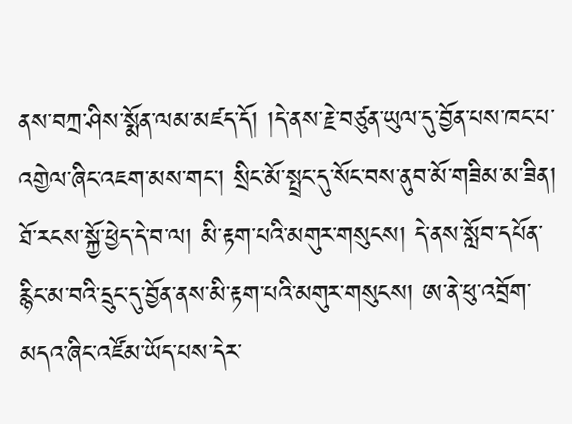ནས་བཀྲ་ཤིས་སྨོན་ལམ་མཛད་དོ། །དེ་ནས་རྗེ་བཙུན་ཡུལ་དུ་བྱོན་པས་ཁང་པ་འགྱེལ་ཞིང་འཇག་མས་གང་། སྲིང་མོ་སྤྲང་དུ་སོང་བས་ནུབ་མོ་གཟིམ་མ་ཟིན། ཐོ་རངས་སྐྱོ་ཕྱེད་དེ་བ་ལ། མི་རྟག་པའི་མགུར་གསུངས། དེ་ནས་སློབ་དཔོན་རྙིང་མ་བའི་དྲུང་དུ་བྱོན་ནས་མི་རྟག་པའི་མགུར་གསུངས། ཨ་ནེ་ཕུ་འབྲོག་མདའ་ཞིང་འཛོམ་ཡོད་པས་དེར་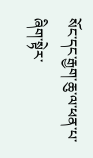སོང་དང་རྒྱག་ཆུ་ལ་ཕན་པ་ཞིག་སྟེར་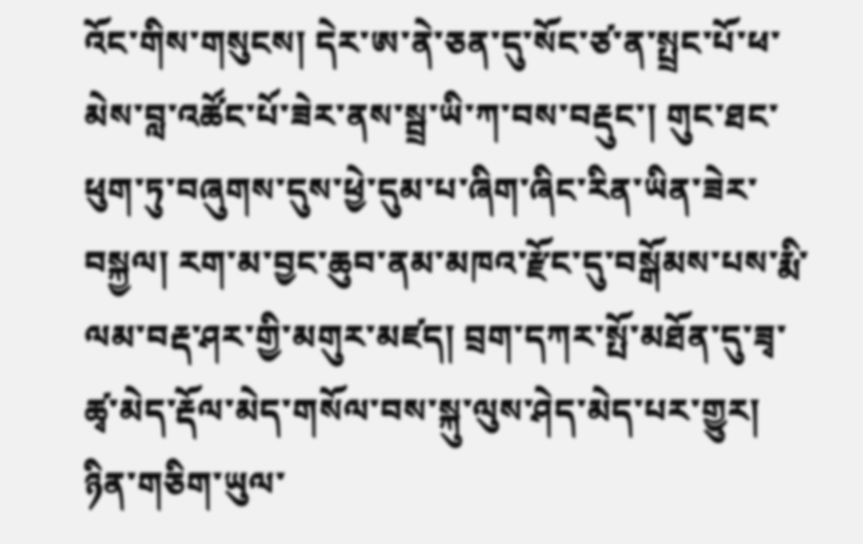འོང་གིས་གསུངས། དེར་ཨ་ནེ་ཅན་དུ་སོང་ཙ་ན་སྤྲང་པོ་ཕ་མེས་བླ་འཚོང་པོ་ཟེར་ནས་སྦྲ་ཡི་ཀ་བས་བརྡུང་། གུང་ཐང་ཕུག་ཏུ་བཞུགས་དུས་ཕྱེ་དུམ་པ་ཞིག་ཞིང་རིན་ཡིན་ཟེར་བསྐྱལ། རག་མ་བྱང་ཆུབ་ནམ་མཁའ་རྫོང་དུ་བསྒོམས་པས་རྨི་ལམ་བརྡ་ཤར་གྱི་མགུར་མཛད། བྲག་དཀར་སྤོ་མཐོན་དུ་ཟྭ་ཚྭ་མེད་རྡོལ་མེད་གསོལ་བས་སྐུ་ལུས་ཤེད་མེད་པར་གྱུར། ཉིན་གཅིག་ཡུལ་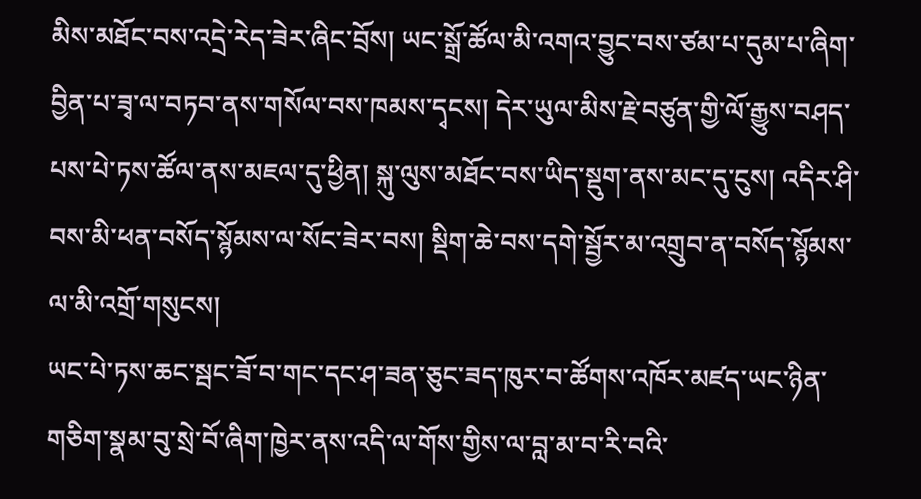མིས་མཐོང་བས་འདྲེ་རེད་ཟེར་ཞིང་བྲོས། ཡང་སྒྲོ་ཚོལ་མི་འགའ་བྱུང་བས་ཙམ་པ་དུམ་པ་ཞིག་བྱིན་པ་ཟྭ་ལ་བཏབ་ནས་གསོལ་བས་ཁམས་དྭངས། དེར་ཡུལ་མིས་རྗེ་བཙུན་གྱི་ལོ་རྒྱུས་བཤད་པས་པེ་ཏས་ཚོལ་ནས་མཇལ་དུ་ཕྱིན། སྐུ་ལུས་མཐོང་བས་ཡིད་སྡུག་ནས་མང་དུ་ངུས། འདིར་ཤི་བས་མི་ཕན་བསོད་སྙོམས་ལ་སོང་ཟེར་བས། སྡིག་ཆེ་བས་དགེ་སྦྱོར་མ་འགྲུབ་ན་བསོད་སྙོམས་ལ་མི་འགྲོ་གསུངས།
ཡང་པེ་ཏས་ཆང་སྦང་ཟོ་བ་གང་དང་ཤ་ཟན་ཅུང་ཟད་ཁུར་བ་ཚོགས་འཁོར་མཛད་ཡང་ཉིན་གཅིག་སྣམ་བུ་སྲེ་བོ་ཞིག་ཁྱེར་ནས་འདི་ལ་གོས་གྱིས་ལ་བླ་མ་བ་རི་བའི་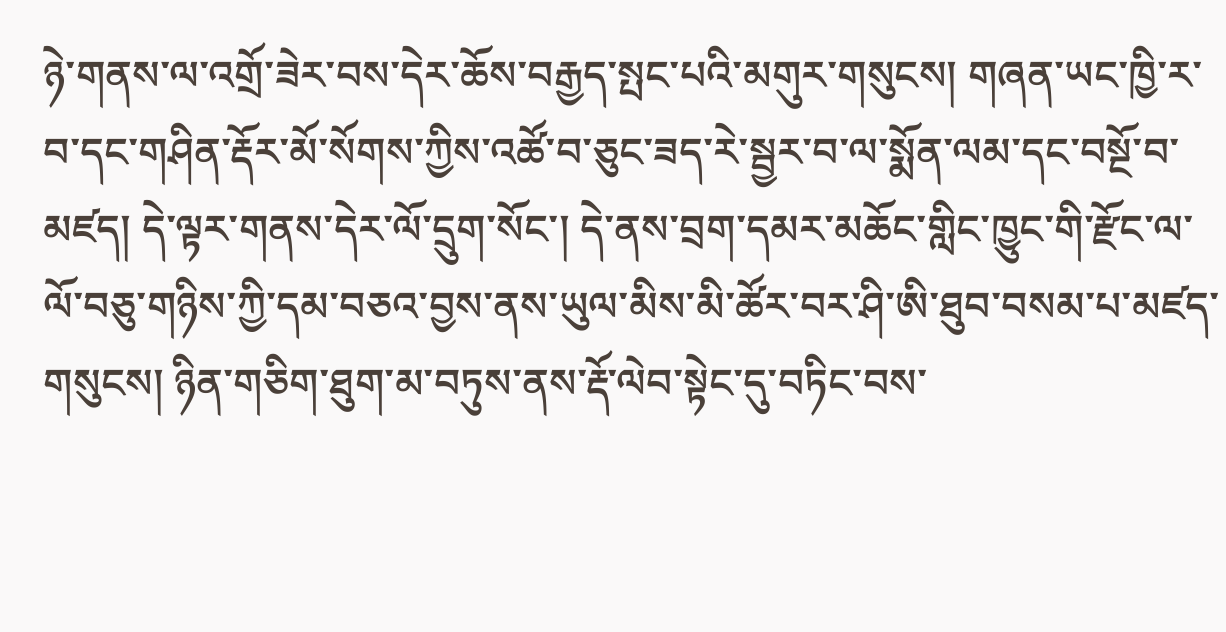ཉེ་གནས་ལ་འགྲོ་ཟེར་བས་དེར་ཆོས་བརྒྱད་སྤང་པའི་མགུར་གསུངས། གཞན་ཡང་ཁྱི་ར་བ་དང་གཤིན་རྡོར་མོ་སོགས་ཀྱིས་འཚོ་བ་ཅུང་ཟད་རེ་སྦྱར་བ་ལ་སྨོན་ལམ་དང་བསྔོ་བ་མཛད། དེ་ལྟར་གནས་དེར་ལོ་དྲུག་སོང་། དེ་ནས་བྲག་དམར་མཆོང་གླིང་ཁྱུང་གི་རྫོང་ལ་ལོ་བཅུ་གཉིས་ཀྱི་དམ་བཅའ་བྱས་ནས་ཡུལ་མིས་མི་ཚོར་བར་ཤི་ཨི་ཐུབ་བསམ་པ་མཛད་གསུངས། ཉིན་གཅིག་ཐུག་མ་བཏུས་ནས་རྡོ་ལེབ་སྟེང་དུ་བཏིང་བས་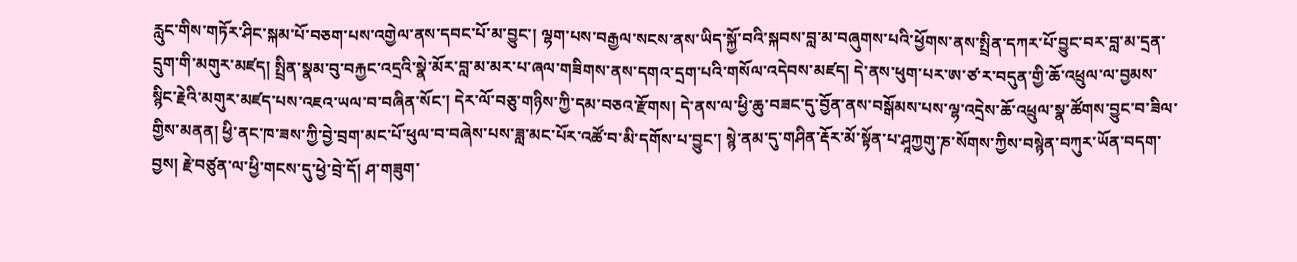རླུང་གིས་གཏོར་ཤིང་སྐམ་པོ་བཅག་པས་འགྱེལ་ནས་དབང་པོ་མ་བྱུང་། ལྷག་པས་བརྒྱལ་སངས་ནས་ཡིད་སྐྱོ་བའི་སྐབས་བླ་མ་བཞུགས་པའི་ཕྱོགས་ནས་སྤྲིན་དཀར་པོ་བྱུང་བར་བླ་མ་དྲན་དྲུག་གི་མགུར་མཛད། སྤྲིན་སྣམ་བུ་བརྐྱང་འདྲའི་སྣེ་མོར་བླ་མ་མར་པ་ཞལ་གཟིགས་ནས་དགའ་དྲག་པའི་གསོལ་འདེབས་མཛད། དེ་ནས་ཕུག་པར་ཨ་ཙ་ར་བདུན་གྱི་ཆོ་འཕྲུལ་ལ་བྱམས་སྙིང་རྗེའི་མགུར་མཛད་པས་འཇའ་ཡལ་བ་བཞིན་སོང་། དེར་ལོ་བཅུ་གཉིས་ཀྱི་དམ་བཅའ་རྫོགས། དེ་ནས་ལ་ཕྱི་ཆུ་བཟང་དུ་བྱོན་ནས་བསྒོམས་པས་ལྷ་འདྲེས་ཆོ་འཕྲུལ་སྣ་ཚོགས་བྱུང་བ་ཟིལ་གྱིས་མནན། ཕྱི་ནང་ཁ་ཟས་ཀྱི་བྱེ་བྲག་མང་པོ་ཕུལ་བ་བཞེས་པས་ཟླ་མང་པོར་འཚོ་བ་མི་དགོས་པ་བྱུང་། སྙེ་ནམ་དུ་གཤིན་རྡོར་མོ་སྟོན་པ་ཤཱཀྱགུ་ཎ་སོགས་ཀྱིས་བསྙེན་བཀུར་ཡོན་བདག་བྱས། རྗེ་བཙུན་ལ་ཕྱི་གངས་དུ་ཕྱེ་བྲེ་དོ། ཤ་གཟུག་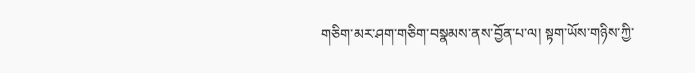གཅིག་མར་ཤག་གཅིག་བསྣམས་ནས་བྱོན་པ་ལ། སྟག་ཡོས་གཉིས་ཀྱི་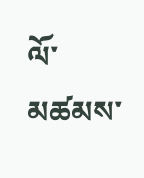ལོ་མཚམས་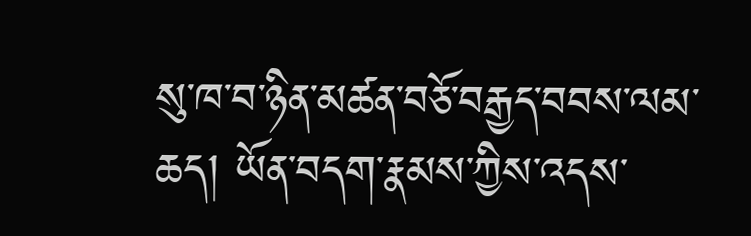སུ་ཁ་བ་ཉིན་མཚན་བཅོ་བརྒྱད་བབས་ལམ་ཆད། ཡོན་བདག་རྣམས་ཀྱིས་འདས་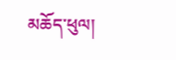མཆོད་ཕུལ།